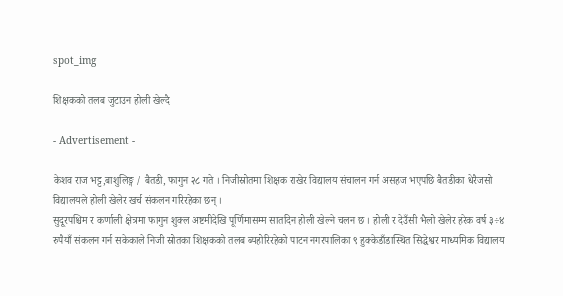spot_img

शिक्षकको तलब जुटाउन होली खेल्दै

- Advertisement -

केशव राज भट्ट,बाशुलिङ्ग / बैतडी, फागुन २८ गते । निजीस्रोतमा शिक्षक राखेर विद्यालय संचालन गर्न असहज भएपछि बैतडीका धेरैजसो विद्यालयले होली खेलेर खर्च संकलन गरिरहेका छन् ।
सुदूरपश्चिम र कर्णाली क्षेत्रमा फागुन शुक्ल अष्टमीदेखि पूर्णिमासम्म सातदिन होली खेल्ने चलन छ । होली र देउँसी भैलो खेलेर हरेक वर्ष ३÷४ रुपैयाँ संकलन गर्न सकेकाले निजी स्रोतका शिक्षकको तलब ब्यहोरिरहेको पाटन नगरपालिका ९ हुक्केडाँडास्थित सिद्धेश्वर माध्यमिक विद्यालय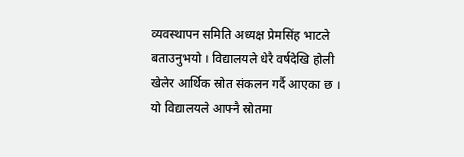व्यवस्थापन समिति अध्यक्ष प्रेमसिंह भाटले बताउनुभयो । विद्यालयले धेरै वर्षदेखि होली खेलेर आर्थिक स्रोत संकलन गर्दै आएका छ । यो विद्यालयले आफ्नै स्रोतमा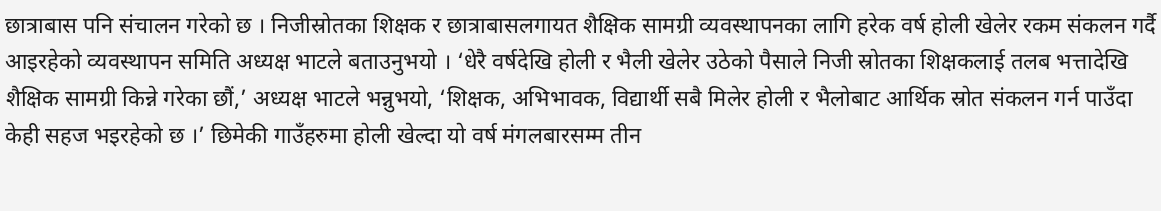छात्राबास पनि संचालन गरेको छ । निजीस्रोतका शिक्षक र छात्राबासलगायत शैक्षिक सामग्री व्यवस्थापनका लागि हरेक वर्ष होली खेलेर रकम संकलन गर्दै आइरहेको व्यवस्थापन समिति अध्यक्ष भाटले बताउनुभयो । ‘धेरै वर्षदेखि होली र भैली खेलेर उठेको पैसाले निजी स्रोतका शिक्षकलाई तलब भत्तादेखि शैक्षिक सामग्री किन्ने गरेका छौं,’ अध्यक्ष भाटले भन्नुभयो, ‘शिक्षक, अभिभावक, विद्यार्थी सबै मिलेर होली र भैलोबाट आर्थिक स्रोत संकलन गर्न पाउँदा केही सहज भइरहेको छ ।’ छिमेकी गाउँहरुमा होली खेल्दा यो वर्ष मंगलबारसम्म तीन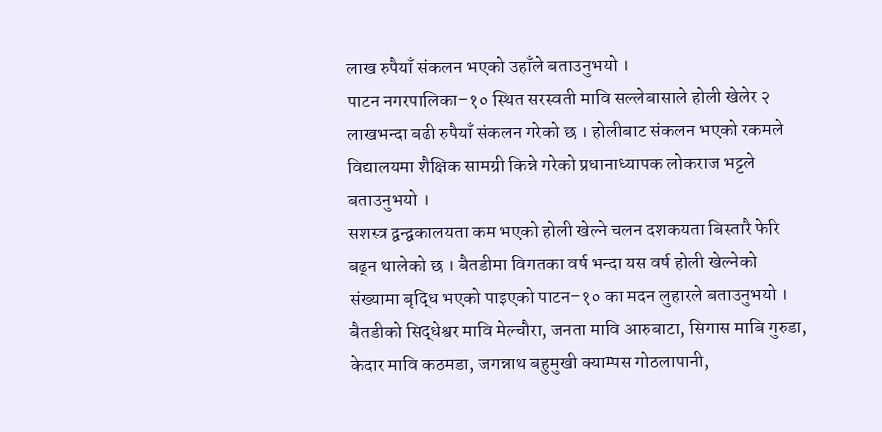लाख रुपैयाँ संकलन भएको उहाँले बताउनुभयो ।
पाटन नगरपालिका–१० स्थित सरस्वती मावि सल्लेबासाले होली खेलेर २ लाखभन्दा बढी रुपैयाँ संकलन गरेको छ । होलीबाट संकलन भएको रकमले विद्यालयमा शैक्षिक सामग्री किन्ने गरेको प्रधानाध्यापक लोकराज भट्टले बताउनुभयो ।
सशस्त्र द्वन्द्वकालयता कम भएको होली खेल्ने चलन दशकयता बिस्तारै फेरि बढ्न थालेको छ । बैतडीमा विगतका वर्ष भन्दा यस वर्ष होली खेल्नेको संख्यामा बृद्धि भएको पाइएको पाटन–१० का मदन लुहारले बताउनुभयो ।
बैतडीको सिद्धेश्वर मावि मेल्चौरा, जनता मावि आरुबाटा, सिगास माबि गुरुडा, केदार मावि कठमडा, जगन्नाथ बहुमुखी क्याम्पस गोठलापानी,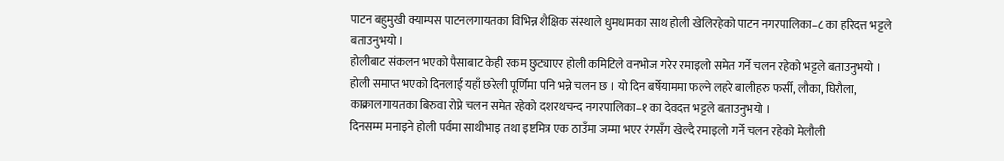पाटन बहुमुखी क्याम्पस पाटनलगायतका विभिन्न शैक्षिक संस्थाले धुमधामका साथ होली खेलिरहेको पाटन नगरपालिका–८ का हरिदत्त भट्टले बताउनुभयो ।
होलीबाट संकलन भएको पैसाबाट केही रकम छुट्याएर होली कमिटिले वनभोज गरेर रमाइलो समेत गर्ने चलन रहेको भट्टले बताउनुभयो ।
होली समाप्त भएको दिनलाई यहाँ छरेली पूर्णिमा पनि भन्ने चलन छ । यो दिन बर्षेयाममा फल्ने लहरे बालीहरु फर्सी, लौका, घिरौला, काक्रालगायतका बिरुवा रोप्ने चलन समेत रहेको दशरथचन्द नगरपालिका–१ का देवदत्त भट्टले बताउनुभयो ।
दिनसम्म मनाइने होली पर्वमा साथीभाइ तथा इष्टमित्र एक ठाउँमा जम्मा भएर रंगसँग खेल्दै रमाइलो गर्ने चलन रहेको मेलौली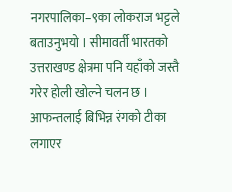नगरपालिका–९का लोकराज भट्टले बताउनुभयो । सीमावर्ती भारतको उत्तराखण्ड क्षेत्रमा पनि यहाँको जस्तै गरेर होली खोल्ने चलन छ । आफन्तलाई बिभिन्न रंगको टीका लगाएर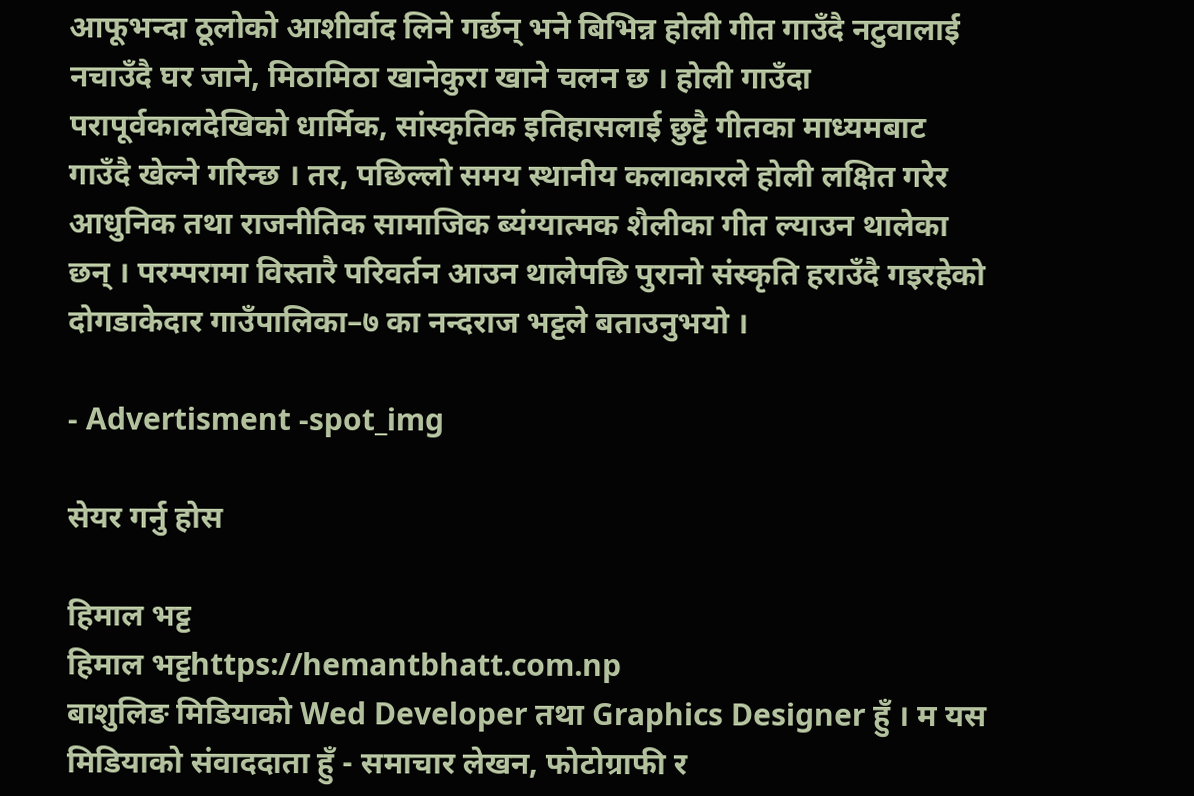आफूभन्दा ठूलोको आशीर्वाद लिने गर्छन् भने बिभिन्न होली गीत गाउँदै नटुवालाई नचाउँदै घर जाने, मिठामिठा खानेकुरा खाने चलन छ । होली गाउँदा परापूर्वकालदेखिको धार्मिक, सांस्कृतिक इतिहासलाई छुट्टै गीतका माध्यमबाट गाउँदै खेल्ने गरिन्छ । तर, पछिल्लो समय स्थानीय कलाकारले होली लक्षित गरेर आधुनिक तथा राजनीतिक सामाजिक ब्यंग्यात्मक शैलीका गीत ल्याउन थालेका छन् । परम्परामा विस्तारै परिवर्तन आउन थालेपछि पुरानो संस्कृति हराउँदै गइरहेको दोगडाकेदार गाउँपालिका–७ का नन्दराज भट्टले बताउनुभयो ।

- Advertisment -spot_img

सेयर गर्नु होस

हिमाल भट्ट
हिमाल भट्टhttps://hemantbhatt.com.np
बाशुलिङ मिडियाको Wed Developer तथा Graphics Designer हुँ । म यस मिडियाको संवाददाता हुँ - समाचार लेखन, फोटोग्राफी र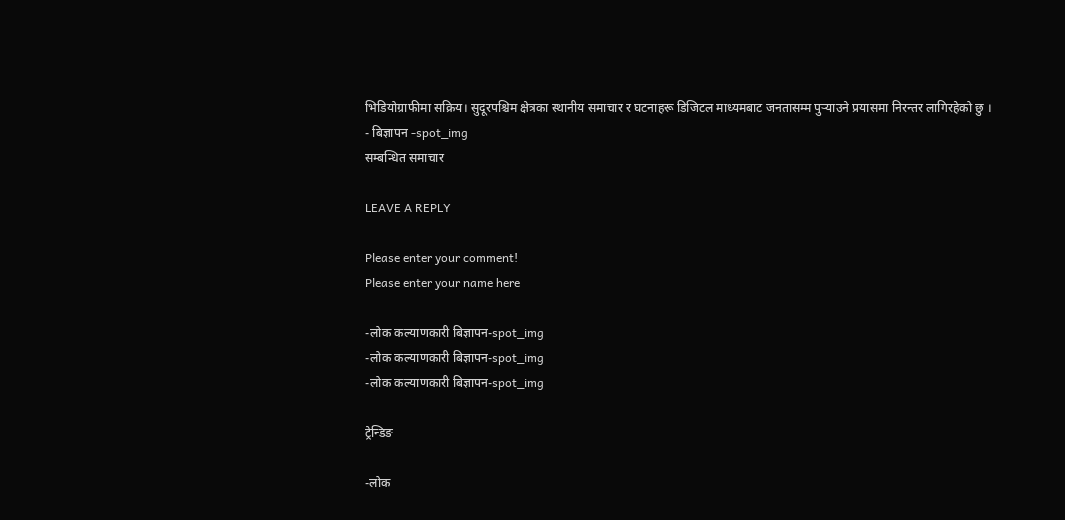भिडियोग्राफीमा सक्रिय। सुदूरपश्चिम क्षेत्रका स्थानीय समाचार र घटनाहरू डिजिटल माध्यमबाट जनतासम्म पुर्‍याउने प्रयासमा निरन्तर लागिरहेको छु ।
- बिज्ञापन -spot_img
सम्बन्धित समाचार

LEAVE A REPLY

Please enter your comment!
Please enter your name here

-लोक कल्याणकारी बिज्ञापन-spot_img
-लोक कल्याणकारी बिज्ञापन-spot_img
-लोक कल्याणकारी बिज्ञापन-spot_img

ट्रेन्डिङ

-लोक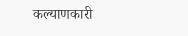कल्याणकारी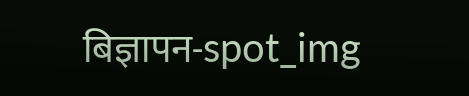बिज्ञापन-spot_img